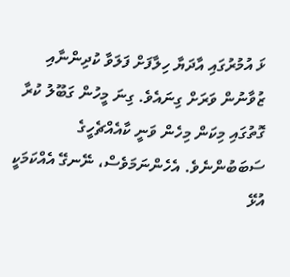ޅަ އުމުރުގައި އާދަޔާ ހިލާފަށް ފަލަވާ ކުދިންނާއި ޒުވާނުން ވަރަށް ގިނައެވެ. ގިނަ މީހުން ގަބޫލު ކުރާ ގޮތުގައި މިކަން މިހެން ވަނީ ކާއެއްޗެހީގެ ސަބަބުންނެވެ. އެހެންނަމަވެސް، ނޭނގޭ އެއްކަމަކީ އުޅޭ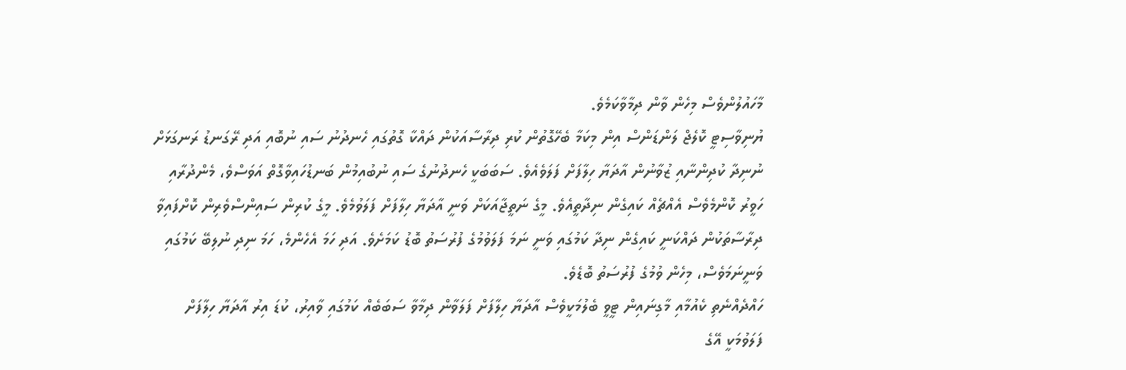މާހައުލުންވެސް މިހެން ވާން ދިމާވާކަމެވެ.
ޔުނިވާސިޓީ ކޮލެޖް ލަންޑަންސް އިން މިކަމާ ބެހޭގޮތުން ކުރި ދިރާސާއަކުން ދައްކާ ގޮތުގައި ހެނދުނު ސައި ނުބޮއި އަދި ރޭގަނޑު ރަނގަޅަށް ނުނިދާ ކުދިންނާއި ޒުވާނުން އާދަޔާ ހިލާފަށް ފަލަވެއެވެ. ސަބަބަކީ ހެނދުނުގެ ސައި ނުބުއިމުން ބަނޑުހައިވާގޮތް އަވަސްވެ، މެންދުރާއި ހަވީރު ކޮންމެވެސް އެއްޗެއް ކައިގެން ނިދާތީއެވެ. މީގެ ނަތީޖާއަކަށް ވަނީ އާދަޔާ ހިލާފަށް ފަލަވުމެވެ. މީގެ ކުރިން ސައިންސްވެރިން ކޮށްފައިވާ ދިރާސާތަކުން ދައްކަނީ ކައިގެން ނިދާ ކަމުގައި ވަނީ ނަމަ ފަލަވުމުގެ ފުރުސަތު ބޮޑު ކަމަށެވެ. އަދި ހަމަ އެހެންމެ، ހަމަ ނިދި ނުލިބޭ ކަމުގައި ވަނީނަމަވެސް، މިހެން ވުމުގެ ފުރުސަތު ބޮޑެވެ.
ހައްދެއްނެތި ކެއުމާއި މާގިނައިން ޓީވީ ބެލުމަކީވެސް އާދަޔާ ހިލާފަށް ފަލަވާން ދިމާވާ ސަބަބެއް ކަމުގައި ވާއިރު، ކުޑަ އިރު އާދަޔާ ހިލާފަށް ފަލަވުމަކީ އޭގެ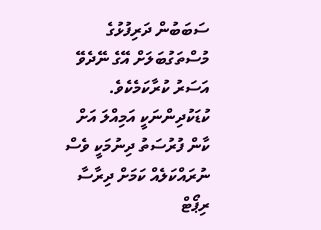ސަބަބުން ދަރިފުޅުގެ މުސްތަގުބަލަށް އޭގެ ނޭދެވޭ އަސަރު ކުރާކަމެކެވެ. ކުޑަކުދިންނަކީ އަމިއްލަ އަށް ކާން ފުރުސަތު ދިނުމަކީ ވެސް ނުރައްކަލެއް ކަމަށް ދިރާސާ ރިޕޯޓް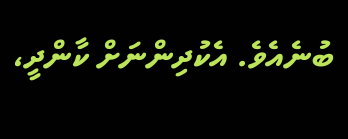ބުނެއެވެ. އެކުދިންނަށް ކާންދީ،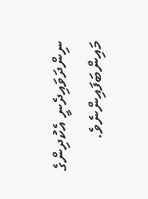ނިންދަވައިދެނީ އެކުދިންގެ މައިންބަފައިންނެވެ.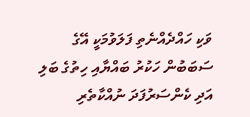ވަކި ހައްދެއްނެތި ފަލަވުމަކީ އޭގެ ސަބަބުން ހަކުރު ބައްޔާއި ހިތުގެ ބަލި އަދި ކެންސަރުފަދަ ނުއްކާތެރި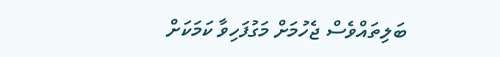ބަލިތައްވެސް ޖެހުމަށް މަގުފަހިވާ ކަމަކަށް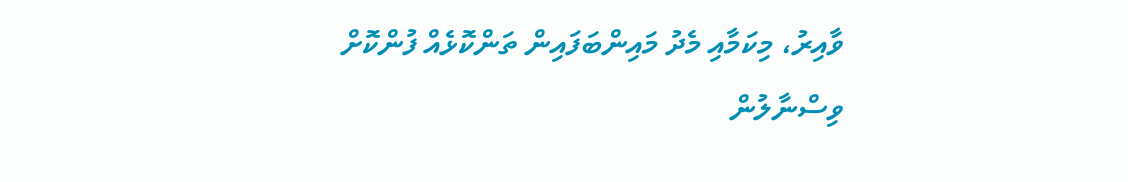ވާއިރު، މިކަމާއި މެދު މައިންބަފައިން ތަންކޮޅެއް ފުންކޮށް ވިސްނާލުން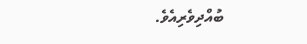ބުއްދިވެރިއެވެ.